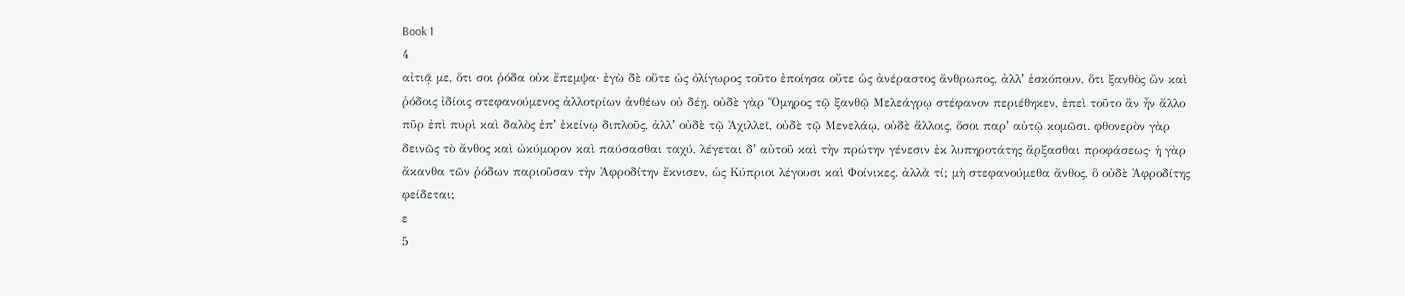Book 1
4
αἰτιᾷ με, ὅτι σοι ῥόδα οὐκ ἔπεμψα· ἐγὼ δὲ οὔτε ὡς ὀλίγωρος τοῦτο ἐποίησα οὔτε ὡς ἀνέραστος ἄνθρωπος, ἀλλʼ ἐσκόπουν, ὅτι ξανθὸς ὢν καὶ ῥόδοις ἰδίοις στεφανούμενος ἀλλοτρίων ἀνθέων οὐ δέῃ. οὐδὲ γὰρ Ὅμηρος τῷ ξανθῷ Μελεάγρῳ στέφανον περιέθηκεν, ἐπεὶ τοῦτο ἂν ἦν ἄλλο πῦρ ἐπὶ πυρὶ καὶ δαλὸς ἐπʼ ἐκείνῳ διπλοῦς, ἀλλʼ οὐδὲ τῷ Ἀχιλλεῖ, οὐδὲ τῷ Μενελάῳ, οὐδὲ ἄλλοις, ὅσοι παρʼ αὐτῷ κομῶσι. φθονερὸν γὰρ δεινῶς τὸ ἄνθος καὶ ὠκύμορον καὶ παύσασθαι ταχύ, λέγεται δʼ αὐτοῦ καὶ τὴν πρώτην γένεσιν ἐκ λυπηροτάτης ἄρξασθαι προφάσεως· ἡ γὰρ ἄκανθα τῶν ῥόδων παριοῦσαν τὴν Ἀφροδίτην ἔκνισεν, ὡς Κύπριοι λέγουσι καὶ Φοίνικες. ἀλλὰ τί; μὴ στεφανούμεθα ἄνθος, ὃ οὐδὲ Ἀφροδίτης φείδεται;
ε
5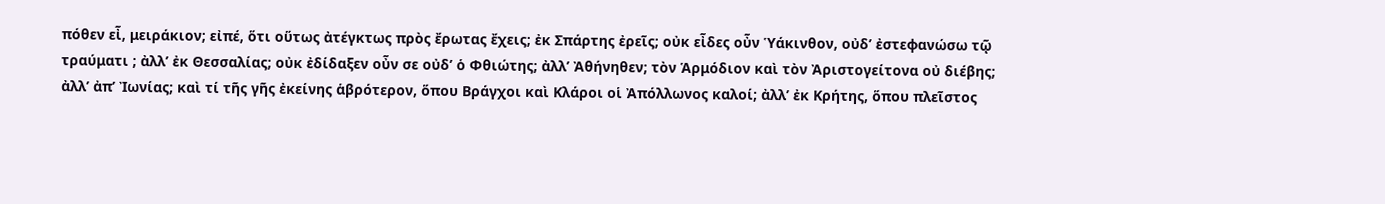πόθεν εἶ, μειράκιον; εἰπέ, ὅτι οὕτως ἀτέγκτως πρὸς ἔρωτας ἔχεις; ἐκ Σπάρτης ἐρεῖς; οὐκ εἶδες οὖν Ὑάκινθον, οὐδʼ ἐστεφανώσω τῷ τραύματι ; ἀλλʼ ἐκ Θεσσαλίας; οὐκ ἐδίδαξεν οὖν σε οὐδʼ ὁ Φθιώτης; ἀλλʼ Ἀθήνηθεν; τὸν Ἁρμόδιον καὶ τὸν Ἀριστογείτονα οὐ διέβης; ἀλλʼ ἀπʼ Ἰωνίας; καὶ τί τῆς γῆς ἐκείνης ἁβρότερον, ὅπου Βράγχοι καὶ Κλάροι οἱ Ἀπόλλωνος καλοί; ἀλλʼ ἐκ Κρήτης, ὅπου πλεῖστος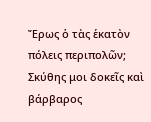Ἔρως ὁ τὰς ἑκατὸν πόλεις περιπολῶν; Σκύθης μοι δοκεῖς καὶ βάρβαρος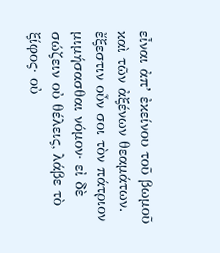εἶναι ἀπʼ ἐκείνου τοῦ βωμοῦ καὶ τῶν ἀξένων θεαμάτων. ἔξεστιν οὖν σοι τὸν πάτριον μιμήσασθαι νόμον· εἰ δὲ σώζειν οὐ θέλεις, λάβε τὸ ξίφος· οὐ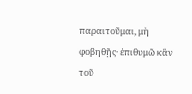παραιτοῦμαι, μὴ φοβηθῇς· ἐπιθυμῶ κἂν τοῦ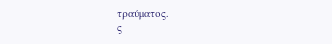τραύματος.
ς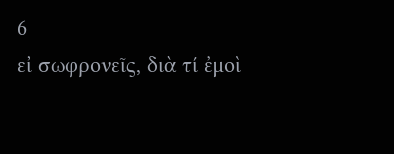6
εἰ σωφρονεῖς, διὰ τί ἐμοὶ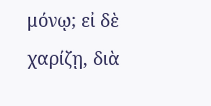μόνῳ; εἰ δὲ χαρίζῃ, διὰ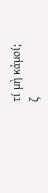τί μὴ κἀμοί;
ζ